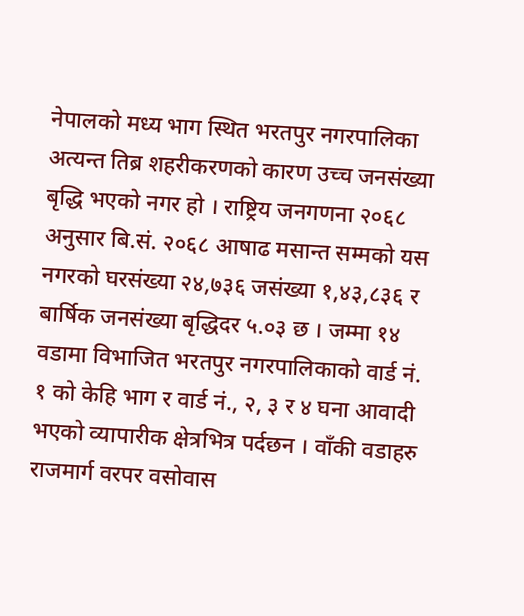नेपालको मध्य भाग स्थित भरतपुर नगरपालिका अत्यन्त तिब्र शहरीकरणको कारण उच्च जनसंख्या बृद्धि भएको नगर हो । राष्ट्रिय जनगणना २०६८ अनुसार बि.सं. २०६८ आषाढ मसान्त सम्मको यस नगरको घरसंख्या २४,७३६ जसंख्या १,४३,८३६ र बार्षिक जनसंख्या बृद्धिदर ५.०३ छ । जम्मा १४ वडामा विभाजित भरतपुर नगरपालिकाको वार्ड नं. १ को केहि भाग र वार्ड नं., २, ३ र ४ घना आवादी भएको व्यापारीक क्षेत्रभित्र पर्दछन । वाँकी वडाहरु राजमार्ग वरपर वसोवास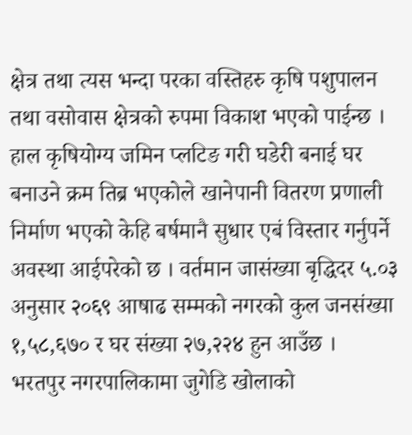क्षेत्र तथा त्यस भन्दा परका वस्तिहरु कृषि पशुपालन तथा वसोवास क्षेत्रको रुपमा विकाश भएको पाईन्छ । हाल कृषियोग्य जमिन प्लटिङ गरी घडेरी बनाई घर बनाउने क्रम तिब्र भएकोले खानेपानी वितरण प्रणाली निर्माण भएको केहि बर्षमानै सुधार एबं विस्तार गर्नुपर्ने अवस्था आईपरेको छ । वर्तमान जासंख्या बृद्धिदर ५.०३ अनुसार २०६९ आषाढ सम्मको नगरको कुल जनसंख्या १,५८,६७० र घर संख्या २७,२२४ हुन आउँछ ।
भरतपुर नगरपालिकामा जुगेडि खोलाको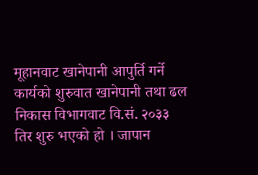मूहानवाट खानेपानी आपुर्ति गर्ने कार्यको शुरुवात खानेपानी तथा ढल निकास विभागवाट वि.सं. २०३३ तिर शुरु भएको हो । जापान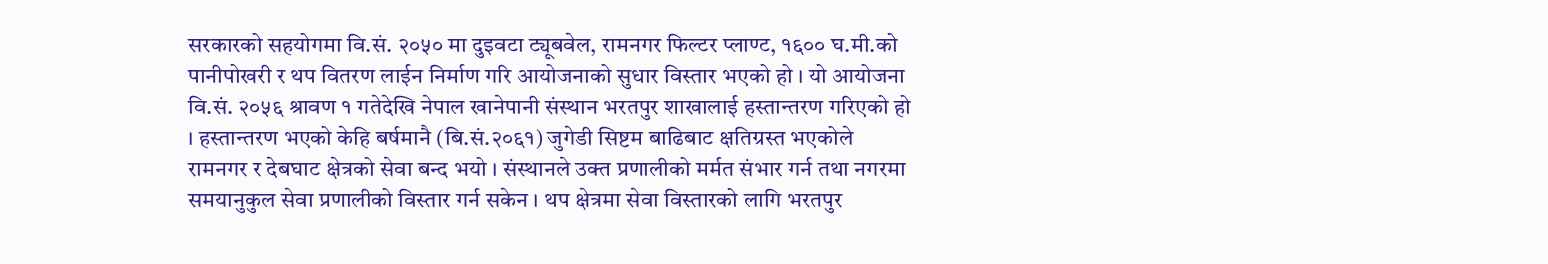सरकारको सहयोगमा वि.सं. २०५० मा दुइवटा ट्यूबवेल, रामनगर फिल्टर प्लाण्ट, १६०० घ.मी.को पानीपोखरी र थप वितरण लाईन निर्माण गरि आयोजनाको सुधार विस्तार भएको हो । यो आयोजना वि.सं. २०५६ श्रावण १ गतेदेखि नेपाल खानेपानी संस्थान भरतपुर शाखालाई हस्तान्तरण गरिएको हो । हस्तान्तरण भएको केहि बर्षमानै (बि.सं.२०६१) जुगेडी सिष्टम बाढिबाट क्षतिग्रस्त भएकोले रामनगर र देबघाट क्षेत्रको सेवा बन्द भयो । संस्थानले उक्त प्रणालीको मर्मत संभार गर्न तथा नगरमा समयानुकुल सेवा प्रणालीको विस्तार गर्न सकेन । थप क्षेत्रमा सेवा विस्तारको लागि भरतपुर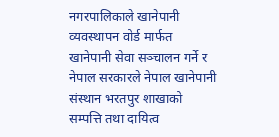नगरपालिकाले खानेपानी व्यवस्थापन वोर्ड मार्फत खानेपानी सेवा सञ्चालन गर्ने र नेपाल सरकारले नेपाल खानेपानी संस्थान भरतपुर शाखाको सम्पत्ति तथा दायित्व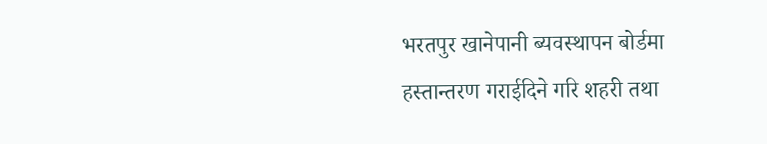भरतपुर खानेपानी ब्यवस्थापन बोर्डमा हस्तान्तरण गराईदिने गरि शहरी तथा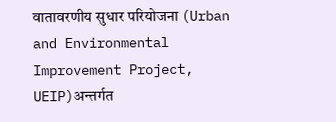वातावरणीय सुधार परियोजना (Urban and Environmental Improvement Project, UEIP)अन्तर्गत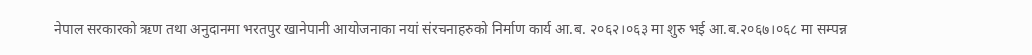नेपाल सरकारको ऋण तथा अनुदानमा भरतपुर खानेपानी आयोजनाका नयां संरचनाहरुको निर्माण कार्य आ.ब. २०६२।०६३ मा शुरु भई आ.ब.२०६७।०६८ मा सम्पन्न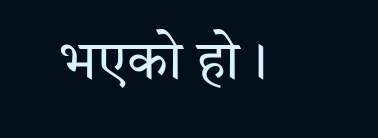भएको हो ।